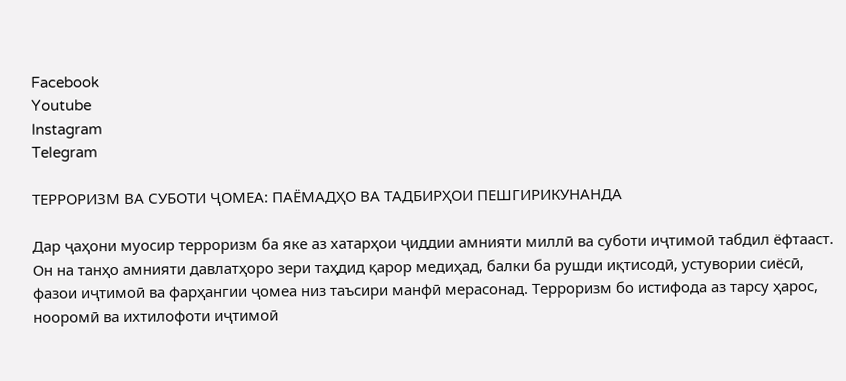Facebook
Youtube
Instagram
Telegram

ТЕРРОРИЗМ ВА СУБОТИ ҶОМЕА: ПАЁМАДҲО ВА ТАДБИРҲОИ ПЕШГИРИКУНАНДА

Дар ҷаҳони муосир терроризм ба яке аз хатарҳои ҷиддии амнияти миллӣ ва суботи иҷтимоӣ табдил ёфтааст. Он на танҳо амнияти давлатҳоро зери таҳдид қарор медиҳад, балки ба рушди иқтисодӣ, устувории сиёсӣ, фазои иҷтимоӣ ва фарҳангии ҷомеа низ таъсири манфӣ мерасонад. Терроризм бо истифода аз тарсу ҳарос, нооромӣ ва ихтилофоти иҷтимоӣ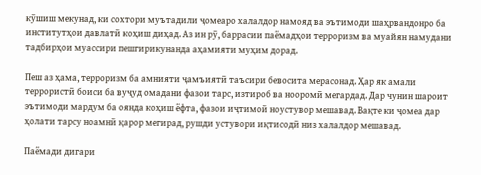кӯшиш мекунад, ки сохтори муътадили ҷомеаро халалдор намояд ва эътимоди шаҳрвандонро ба институтҳои давлатӣ коҳиш диҳад. Аз ин рӯ, баррасии паёмадҳои терроризм ва муайян намудани тадбирҳои муассири пешгирикунанда аҳамияти муҳим дорад.

Пеш аз ҳама, терроризм ба амнияти ҷамъиятӣ таъсири бевосита мерасонад. Ҳар як амали террористӣ боиси ба вуҷуд омадани фазои тарс, изтироб ва нооромӣ мегардад. Дар чунин шароит эътимоди мардум ба оянда коҳиш ёфта, фазои иҷтимоӣ ноустувор мешавад. Вақте ки ҷомеа дар ҳолати тарсу ноамнӣ қарор мегирад, рушди устувори иқтисодӣ низ халалдор мешавад.

Паёмади дигари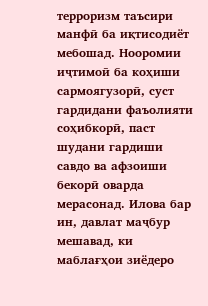терроризм таъсири манфӣ ба иқтисодиёт мебошад. Нооромии иҷтимоӣ ба коҳиши сармоягузорӣ, суст гардидани фаъолияти соҳибкорӣ, паст шудани гардиши савдо ва афзоиши бекорӣ оварда мерасонад. Илова бар ин, давлат маҷбур мешавад, ки маблағҳои зиёдеро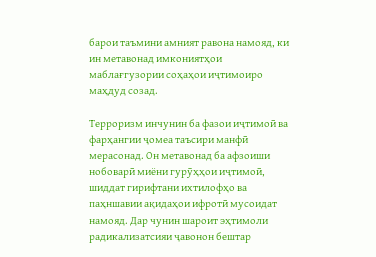барои таъмини амният равона намояд, ки ин метавонад имкониятҳои маблағгузории соҳаҳои иҷтимоиро маҳдуд созад.

Терроризм инчунин ба фазои иҷтимоӣ ва фарҳангии ҷомеа таъсири манфӣ мерасонад. Он метавонад ба афзоиши нобоварӣ миёни гурӯҳҳои иҷтимоӣ, шиддат гирифтани ихтилофҳо ва паҳншавии ақидаҳои ифротӣ мусоидат намояд. Дар чунин шароит эҳтимоли радикализатсияи ҷавонон бештар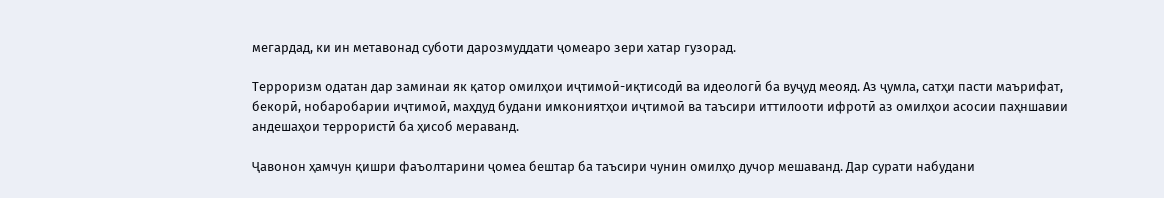мегардад, ки ин метавонад суботи дарозмуддати ҷомеаро зери хатар гузорад.

Терроризм одатан дар заминаи як қатор омилҳои иҷтимоӣ-иқтисодӣ ва идеологӣ ба вуҷуд меояд. Аз ҷумла, сатҳи пасти маърифат, бекорӣ, нобаробарии иҷтимоӣ, маҳдуд будани имкониятҳои иҷтимоӣ ва таъсири иттилооти ифротӣ аз омилҳои асосии паҳншавии андешаҳои террористӣ ба ҳисоб мераванд.

Ҷавонон ҳамчун қишри фаъолтарини ҷомеа бештар ба таъсири чунин омилҳо дучор мешаванд. Дар сурати набудани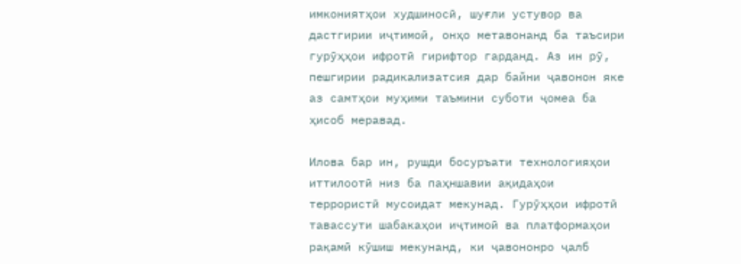имкониятҳои худшиносӣ, шуғли устувор ва дастгирии иҷтимоӣ, онҳо метавонанд ба таъсири гурӯҳҳои ифротӣ гирифтор гарданд. Аз ин рӯ, пешгирии радикализатсия дар байни ҷавонон яке аз самтҳои муҳими таъмини суботи ҷомеа ба ҳисоб меравад.

Илова бар ин, рушди босуръати технологияҳои иттилоотӣ низ ба паҳншавии ақидаҳои террористӣ мусоидат мекунад. Гурӯҳҳои ифротӣ тавассути шабакаҳои иҷтимоӣ ва платформаҳои рақамӣ кӯшиш мекунанд, ки ҷавононро ҷалб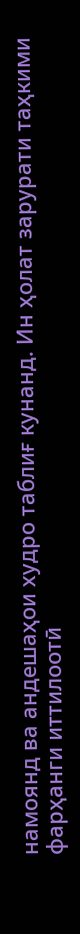намоянд ва андешаҳои худро таблиғ кунанд. Ин ҳолат зарурати таҳкими фарҳанги иттилоотӣ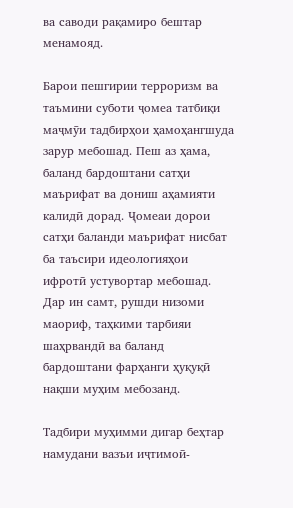ва саводи рақамиро бештар менамояд.

Барои пешгирии терроризм ва таъмини суботи ҷомеа татбиқи маҷмӯи тадбирҳои ҳамоҳангшуда зарур мебошад. Пеш аз ҳама, баланд бардоштани сатҳи маърифат ва дониш аҳамияти калидӣ дорад. Ҷомеаи дорои сатҳи баланди маърифат нисбат ба таъсири идеологияҳои ифротӣ устувортар мебошад. Дар ин самт, рушди низоми маориф, таҳкими тарбияи шаҳрвандӣ ва баланд бардоштани фарҳанги ҳуқуқӣ нақши муҳим мебозанд.

Тадбири муҳимми дигар беҳтар намудани вазъи иҷтимоӣ-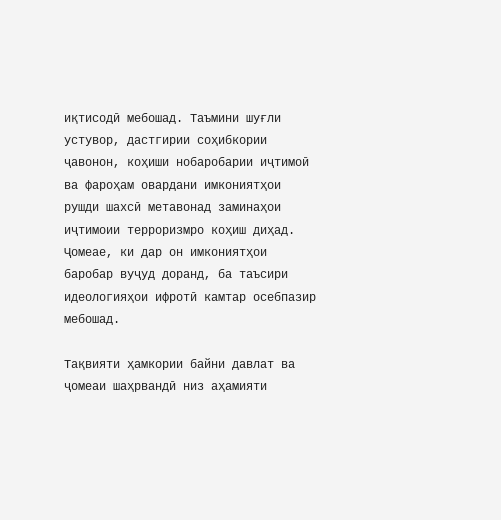иқтисодӣ мебошад. Таъмини шуғли устувор, дастгирии соҳибкории ҷавонон, коҳиши нобаробарии иҷтимоӣ ва фароҳам овардани имкониятҳои рушди шахсӣ метавонад заминаҳои иҷтимоии терроризмро коҳиш диҳад. Ҷомеае, ки дар он имкониятҳои баробар вуҷуд доранд, ба таъсири идеологияҳои ифротӣ камтар осебпазир мебошад.

Тақвияти ҳамкории байни давлат ва ҷомеаи шаҳрвандӣ низ аҳамияти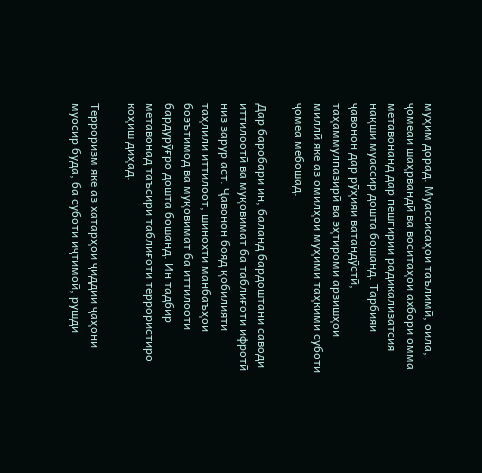муҳим дорад. Муассисаҳои таълимӣ, оила, ҷомеаи шаҳрвандӣ ва воситаҳои ахбори омма метавонанд дар пешгирии радикализатсия нақши муассир дошта бошанд. Тарбияи ҷавонон дар рӯҳияи ватандӯстӣ, таҳаммулпазирӣ ва эҳтироми арзишҳои миллӣ яке аз омилҳои муҳими таҳкими суботи ҷомеа мебошад.

Дар баробари ин, баланд бардоштани саводи иттилоотӣ ва муқовимат ба таблиғоти ифротӣ низ зарур аст. Ҷавонон бояд қобилияти таҳлили иттилоот, шинохти манбаъҳои боэътимод ва муқовимат ба иттилооти бардурӯғро дошта бошанд. Ин тадбир метавонад таъсири таблиғоти террористиро коҳиш диҳад.

Терроризм яке аз хатарҳои ҷиддии ҷаҳони муосир буда, ба суботи иҷтимоӣ, рушди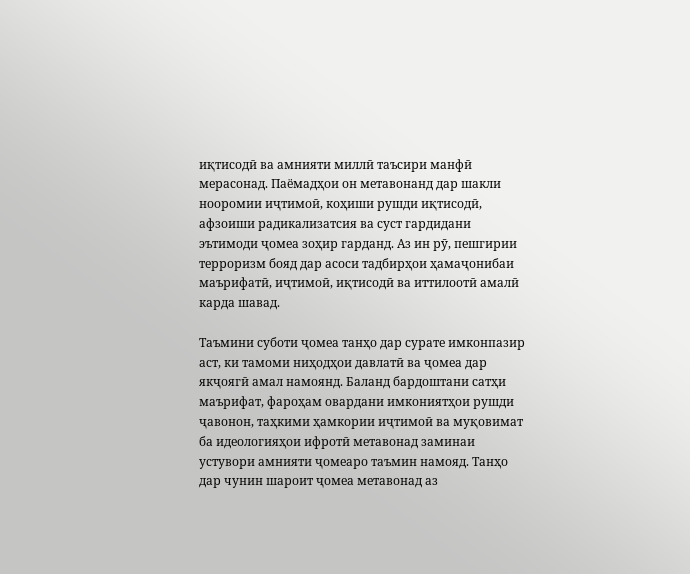иқтисодӣ ва амнияти миллӣ таъсири манфӣ мерасонад. Паёмадҳои он метавонанд дар шакли нооромии иҷтимоӣ, коҳиши рушди иқтисодӣ, афзоиши радикализатсия ва суст гардидани эътимоди ҷомеа зоҳир гарданд. Аз ин рӯ, пешгирии терроризм бояд дар асоси тадбирҳои ҳамаҷонибаи маърифатӣ, иҷтимоӣ, иқтисодӣ ва иттилоотӣ амалӣ карда шавад.

Таъмини суботи ҷомеа танҳо дар сурате имконпазир аст, ки тамоми ниҳодҳои давлатӣ ва ҷомеа дар якҷоягӣ амал намоянд. Баланд бардоштани сатҳи маърифат, фароҳам овардани имкониятҳои рушди ҷавонон, таҳкими ҳамкории иҷтимоӣ ва муқовимат ба идеологияҳои ифротӣ метавонад заминаи устувори амнияти ҷомеаро таъмин намояд. Танҳо дар чунин шароит ҷомеа метавонад аз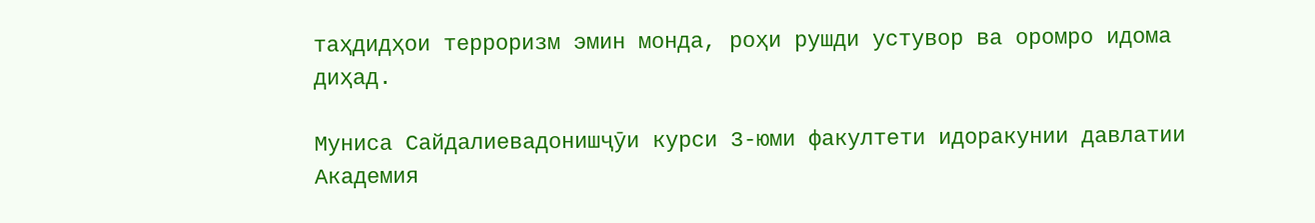таҳдидҳои терроризм эмин монда, роҳи рушди устувор ва оромро идома диҳад.

Муниса Сайдалиевадонишҷӯи курси 3-юми факултети идоракунии давлатии Академия